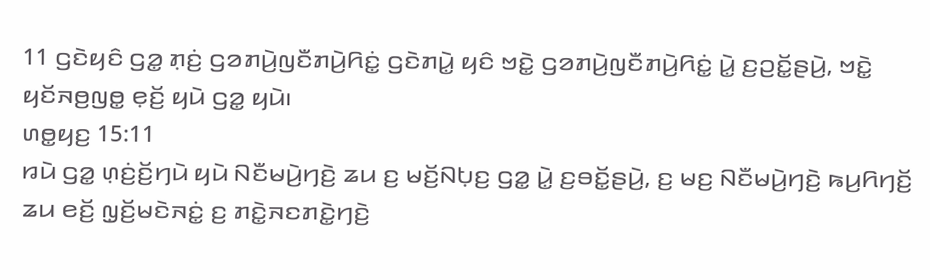11 ꤞꤢꤧꤟꤢꤨ ꤞꤤ꤭ ꤊ꤫ꤢꤦ꤬ ꤞꤤꤊꤣꤧ꤬ꤜꤢꤪꤊꤣꤧ꤬ꤖꤢꤦ꤭ ꤞꤢꤧꤊꤣꤧ꤭ ꤟꤢꤨ ꤠꤢꤧ꤭ ꤞꤤꤊꤣꤧ꤬ꤜꤢꤪꤊꤣꤧ꤬ꤖꤢꤦ꤭ ꤣꤧ꤭ ꤢ꤬ꤑꤢꤩ꤭ꤔꤣꤧ꤬, ꤠꤢꤧ꤭ ꤟꤢꤩꤏꤥ꤬ꤜꤥ꤭ ꤕ꤫ꤢꤩ꤬ ꤟꤣꤧ ꤞꤤ꤭ ꤟꤣꤧ꤯
ꤛꤥ꤭ꤟꤢ꤬ 15:11
ꤙꤣꤧ ꤞꤤ꤭ ꤛ꤫ꤢꤦ꤬ꤢꤩ꤬ꤚꤣꤧ ꤟꤣꤧ ꤡꤢꤪꤗꤣꤧ꤬ꤚꤢꤧ꤬ ꤘꤣ ꤢ꤬ ꤗꤢꤩ꤬ꤡꤝ꤫ꤢ꤬ ꤞꤤ꤭ ꤣꤧ꤭ ꤢ꤬ꤋꤢꤩ꤭ꤔꤣꤧ꤬, ꤢ꤬ ꤗꤢ꤬ ꤡꤢꤪꤗꤣꤧ꤬ꤚꤢꤧ꤬ ꤒꤣ꤬ꤖꤚꤢꤩ꤬ ꤘꤣ ꤕꤢꤩ꤬ ꤜ꤫ꤢꤩ꤬ꤗꤢꤧꤏꤢꤦ꤭ ꤢ꤬ ꤊꤢꤧ꤭ꤏꤢꤊꤢꤧ꤭ꤚꤢꤧ꤬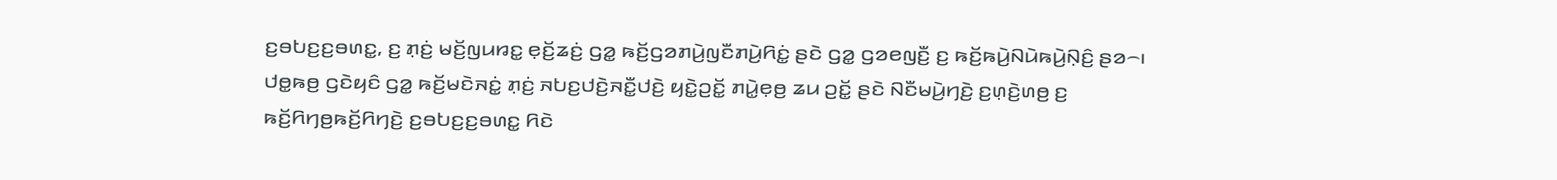ꤢ꤬ꤋꤝꤢ꤬ꤢ꤬ꤋꤛꤢ꤭, ꤢ꤬ ꤊ꤫ꤢꤦ꤬ ꤗꤢꤩ꤬ꤜꤣꤙꤢ꤭ ꤕ꤫ꤢꤩ꤬ꤘꤢꤦ꤬ ꤞꤤ꤭ ꤒꤢꤩ꤬ꤞꤤꤊꤣꤧ꤬ꤜꤢꤪꤊꤣꤧ꤬ꤖꤢꤦ꤭ ꤔꤢꤧ ꤞꤤ꤭ ꤞꤤꤕꤜꤢꤪ꤬ ꤢ꤬ ꤒꤢꤩ꤬ꤒꤣꤧ꤬ꤡꤣꤧꤒꤣꤧ꤬ꤡ꤫ꤢꤨ꤬ ꤔꤤ꤮꤯ ꤓꤥ꤭ꤒꤥ꤬ ꤞꤢꤧꤟꤢꤨ ꤞꤤ꤭ ꤒꤢꤩ꤬ꤗꤢꤧꤏꤢꤦ꤭ ꤊ꤫ꤢꤦ꤬ ꤏꤝꤢ꤬ꤓꤢꤧ꤬ꤏꤢꤪ꤭ꤓꤢꤧ꤬ ꤟꤢꤧ꤭ꤑꤢꤩ꤭ ꤊꤣꤧ꤭ꤕ꤫ꤥ꤬ ꤘꤣ ꤑꤢꤩ꤭ ꤔꤢꤧ ꤡꤢꤪꤗꤣꤧ꤬ꤚꤢꤧ꤬ ꤢ꤬ꤛ꤫ꤢꤧ꤬ꤛꤥ꤬ ꤢ꤬ ꤒꤢꤩ꤬ꤖꤚꤥ꤬ꤒꤢꤩ꤬ꤖꤚꤢꤧ꤬ ꤢ꤬ꤋꤝꤢ꤬ꤢ꤬ꤋꤛꤢ꤭ ꤖꤢꤧ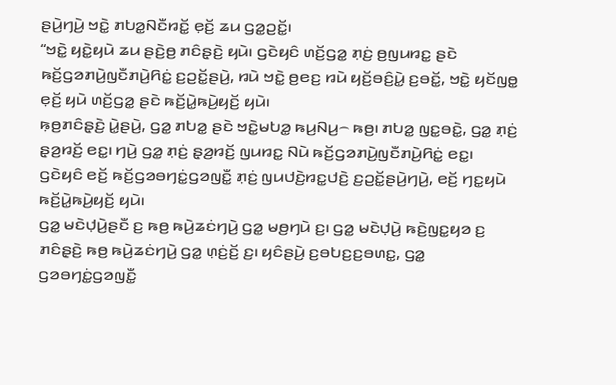ꤔꤣꤧ꤬ꤚꤣꤧ꤬ ꤠꤢꤧ꤭ ꤊꤝꤤ꤭ꤡꤢꤪꤙꤢꤩ꤭ ꤕ꤫ꤢꤩ꤬ ꤘꤣ ꤞꤤ꤭ꤑꤢꤩ꤭꤯
“ꤠꤢꤧ꤭ ꤟꤢꤧ꤭ꤟꤣꤧ ꤘꤣ ꤔꤢꤧ꤬ꤥ꤬ ꤊꤢꤨꤔ꤫ꤢꤧ꤬ ꤟꤣꤧ꤯ ꤞꤢꤧꤟꤢꤨ ꤛꤢꤩ꤬ꤞꤤ꤭ ꤊ꤫ꤢꤦ꤬ ꤥ꤬ꤜꤣꤙꤢ꤭ ꤔꤢꤧ ꤒꤢꤩ꤬ꤞꤤꤊꤣꤧ꤬ꤜꤢꤪꤊꤣꤧ꤬ꤖꤢꤦ꤭ ꤢ꤬ꤑꤢꤩ꤭ꤔꤣꤧ꤬, ꤙꤣꤧ ꤠꤢꤧ꤭ ꤥ꤬ꤕꤢ꤬ ꤙꤣꤧ ꤟꤢꤩ꤬ꤋꤢꤨ꤬ꤣꤧ꤭ ꤢ꤬ꤋꤢꤩ꤭, ꤠꤢꤧ꤭ ꤟꤢꤩꤜꤥ꤭ ꤕ꤫ꤢꤩ꤬ ꤟꤣꤧ ꤛꤢꤩ꤬ꤞꤤ꤭ ꤔꤢꤧ ꤒꤢꤩ꤬ꤣꤧ꤭ꤒꤣꤧ꤬ꤟꤢꤩ꤬ ꤟꤣꤧ꤯
ꤒ꤫ꤥ꤬ꤊꤢꤨꤔ꤫ꤢꤧ꤬ ꤣꤧ꤭ꤔꤣꤧ꤬, ꤞꤤ꤭ ꤊꤝꤤ꤭ ꤔꤢꤧ ꤠꤢꤧ꤭ꤗꤝꤤ꤭ ꤒꤣ꤬ꤡꤣ꤬꤮ ꤒꤥ꤬꤯ ꤊꤝꤤ꤭ ꤜꤢ꤭ꤋꤢꤧ꤭, ꤞꤤ꤭ ꤊ꤫ꤢꤦ꤬ ꤔ꤫ꤤ꤬ꤙꤢꤩ꤬ ꤕꤢ꤭꤯ ꤚꤣꤧ꤬ ꤞꤤ꤭ ꤊ꤫ꤢꤦ꤬ ꤔ꤫ꤤ꤬ꤙꤢꤩ꤬ ꤜꤣꤙꤢ꤭ ꤡꤣꤧ ꤒꤢꤩ꤬ꤞꤤꤊꤣꤧ꤬ꤜꤢꤪꤊꤣꤧ꤬ꤖꤢꤦ꤭ ꤕꤢ꤭꤯
ꤞꤢꤧꤟꤢꤨ ꤕꤢꤩ꤬ ꤒꤢꤩ꤬ꤞꤤꤋꤚꤢꤦ꤭ꤞꤤꤜꤢꤪ꤭ ꤊ꤫ꤢꤦ꤬ ꤜꤣꤓꤢꤧ꤬ꤙꤢ꤭ꤓꤢꤧ꤬ ꤢ꤬ꤑꤢꤩ꤭ꤔꤣꤧ꤬ꤚꤣꤧ꤬, ꤕꤢꤩ꤬ ꤚꤢ꤭ꤟꤣꤧ ꤒꤢꤩ꤬ꤣꤧ꤭ꤒꤣꤧ꤬ꤟꤢꤩ꤬ ꤟꤣꤧ꤯
ꤞꤤ꤭ ꤗꤢꤧꤓ꤫ꤣꤧ꤬ꤔꤢꤪ ꤢ꤬ ꤒꤥ꤬ ꤒꤣꤧ꤬ꤘꤢꤦꤚꤣꤧ꤬ ꤞꤤ꤭ ꤗꤥ꤬ꤚꤣꤧ ꤢ꤬꤯ ꤞꤤ꤭ ꤗꤢꤧꤓ꤫ꤣꤧ꤬ ꤒꤢꤧ꤬ꤜꤢ꤭ꤟꤤ ꤢ꤬ ꤊꤢꤨꤔ꤫ꤢꤧ꤬ ꤒꤥ꤬ ꤒꤣꤧ꤬ꤘꤢꤦꤚꤣꤧ꤬ ꤞꤤ꤭ ꤛ꤫ꤢꤦ꤬ꤢꤩ꤬ ꤢ꤬꤯ ꤟꤢꤨꤔꤣꤧ꤬ ꤢ꤬ꤋꤝꤢ꤬ꤢ꤬ꤋꤛꤢ꤭, ꤞꤤ꤭ ꤞꤤꤋꤚꤢꤦ꤭ꤞꤤꤜꤢꤪ꤭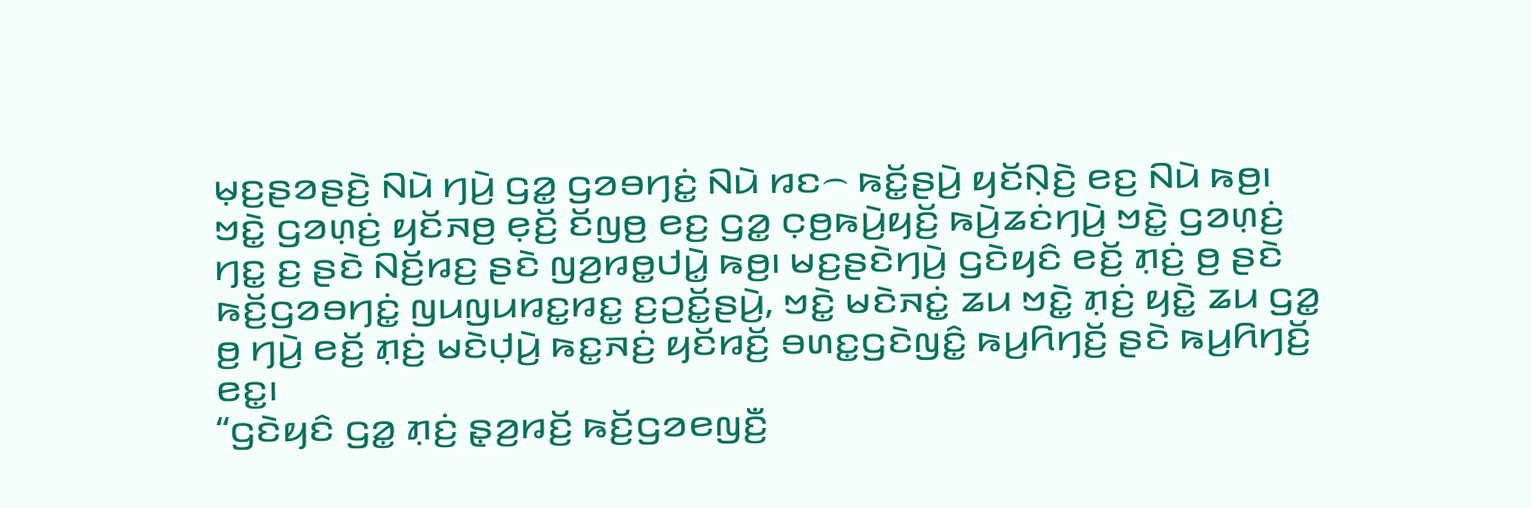ꤗ꤫ꤢ꤬ꤔꤤꤔꤢꤧ꤬ ꤡꤣꤧ ꤚꤣꤧ꤬ ꤞꤤ꤭ ꤞꤤꤋꤚꤢꤦ꤭ ꤡꤣꤧ ꤙꤢ꤮ ꤒꤢꤩ꤭ꤔꤣꤧ꤬ ꤟꤢꤩꤡ꤫ꤢꤧ꤬ ꤕꤢ꤬ ꤡꤣꤧ ꤒꤥ꤬꤯
ꤠꤢꤧ꤭ ꤞꤤꤛ꤫ꤢꤦ꤬ ꤟꤢꤩꤏꤥ꤬ ꤕ꤫ꤢꤩ꤬ ꤢꤩꤜꤥ꤬ ꤕꤢ꤬ ꤞꤤ꤭ ꤍ꤫ꤥ꤬ꤒꤣꤧ꤬ꤟꤢꤩ꤬ ꤒꤣꤧ꤬ꤘꤢꤦꤚꤣꤧ꤬ ꤠꤢꤧ꤭ ꤞꤤꤛ꤫ꤢꤦ꤬ ꤚꤢ꤭ ꤢ꤬ ꤔꤢꤧ ꤡꤢꤩ꤬ꤙꤢ꤬ ꤔꤢꤧ ꤜꤤ꤬ꤙꤥ꤭ꤓꤣꤧ꤭ ꤒꤥ꤬꤯ ꤗꤢ꤬ꤔꤢꤧꤚꤣꤧ꤬ ꤞꤢꤧꤟꤢꤨ ꤕꤢꤩ꤬ ꤊ꤫ꤢꤦ꤬ ꤥ꤬ ꤔꤢꤧ ꤒꤢꤩ꤬ꤞꤤꤋꤚꤢꤦ꤭ ꤜꤣꤜꤣꤙꤢ꤭ꤙꤢ꤭ ꤢ꤬ꤑꤢꤩ꤭ꤔꤣꤧ꤬, ꤠꤢꤧ꤭ ꤗꤢꤧꤏꤢꤦ꤭ ꤘꤣ ꤠꤢꤧ꤭ ꤊ꤫ꤢꤦ꤬ ꤟꤢꤧ꤭ ꤘꤣ ꤞꤤ꤭ ꤥ꤬ ꤚꤣꤧ꤬ ꤕꤢꤩ꤬ ꤊ꤫ꤢꤦ꤬ ꤗꤢꤧꤓ꤫ꤣꤧ꤬ ꤒꤢ꤭ꤏꤢꤦ꤬ ꤟꤢꤩꤙꤢꤩ꤬ ꤋꤛꤢ꤭ꤞꤢꤧꤜꤢꤨ꤭ ꤒꤣ꤬ꤖꤚꤢꤩ꤬ ꤔꤢꤧ ꤒꤣ꤬ꤖꤚꤢꤩ꤬ ꤕꤢ꤭꤯
“ꤞꤢꤧꤟꤢꤨ ꤞꤤ꤭ ꤊ꤫ꤢꤦ꤬ ꤔ꤫ꤤ꤬ꤙꤢꤩ꤬ ꤒꤢꤩ꤬ꤞꤤꤕꤜꤢꤪ꤬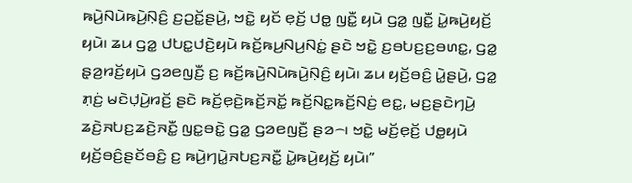ꤒꤣꤧ꤬ꤡꤣꤧꤒꤣꤧ꤬ꤡ꤫ꤢꤨ꤬ ꤢ꤬ꤑꤢꤩ꤭ꤔꤣꤧ꤬, ꤠꤢꤧ꤭ ꤟꤢꤩ ꤕ꤫ꤢꤩ꤬ ꤓꤥ꤭ ꤜꤢꤪ꤭ ꤟꤣꤧ ꤞꤤ꤭ ꤜꤢꤪ꤭ ꤣꤧ꤭ꤒꤣꤧ꤬ꤟꤢꤩ꤬ ꤟꤣꤧ꤯ ꤘꤣ ꤞꤤ꤭ ꤓꤝꤢ꤭ꤓꤢꤧ꤬ꤟꤣꤧ ꤒꤢꤩ꤬ꤒꤣ꤬ꤡꤣ꤬ꤡꤢꤦ꤭ ꤔꤢꤧ ꤠꤢꤧ꤭ ꤢ꤬ꤋꤝꤢ꤬ꤢ꤬ꤋꤛꤢ꤭, ꤞꤤ꤭ ꤔ꤫ꤤ꤬ꤙꤢꤩ꤬ꤟꤣꤧ ꤞꤤꤕꤜꤢꤪ꤬ ꤢ꤬ ꤒꤢꤩ꤬ꤒꤣꤧ꤬ꤡꤣꤧꤒꤣꤧ꤬ꤡ꤫ꤢꤨ꤬ ꤟꤣꤧ꤯ ꤘꤣ ꤟꤢꤩ꤬ꤋꤢꤨ꤬ ꤣꤧ꤭ꤔꤣꤧ꤬, ꤞꤤ꤭ ꤊ꤫ꤢꤦ꤬ ꤗꤢꤧꤓ꤫ꤣꤧ꤬ꤙꤢꤩ꤬ ꤔꤢꤧ ꤒꤢꤩ꤬ꤕ꤫ꤢꤧ꤬ꤒꤢꤩ꤬ꤏꤢꤩ꤭ ꤒꤢꤩ꤬ꤡꤢ꤭ꤒꤢꤩ꤬ꤡꤢꤦ꤬ ꤕꤢ꤭, ꤗꤢ꤬ꤔꤢꤧꤚꤣꤧ꤬ ꤘꤢꤧ꤬ꤏꤝꤢ꤬ꤘꤢꤧ꤬ꤏꤢꤪ꤭ ꤜꤢ꤭ꤋꤢꤧ꤭ ꤞꤤ꤭ ꤞꤤꤕꤜꤢꤪ꤬ ꤔꤤ꤮꤯ ꤠꤢꤧ꤭ ꤗꤢꤩ꤬ꤕ꤫ꤢꤩ꤬ ꤓꤥ꤭ꤟꤣꤧ ꤟꤢꤩ꤬ꤋꤢꤨ꤬ꤔꤢꤩꤋꤢꤨ꤬ ꤢ꤬ ꤒꤣꤧ꤬ꤚꤣꤧ꤭ꤏꤝꤢ꤬ꤏꤢꤪ꤭ ꤣꤧ꤭ꤒꤣꤧ꤬ꤟꤢꤩ꤬ ꤟꤣꤧ꤯”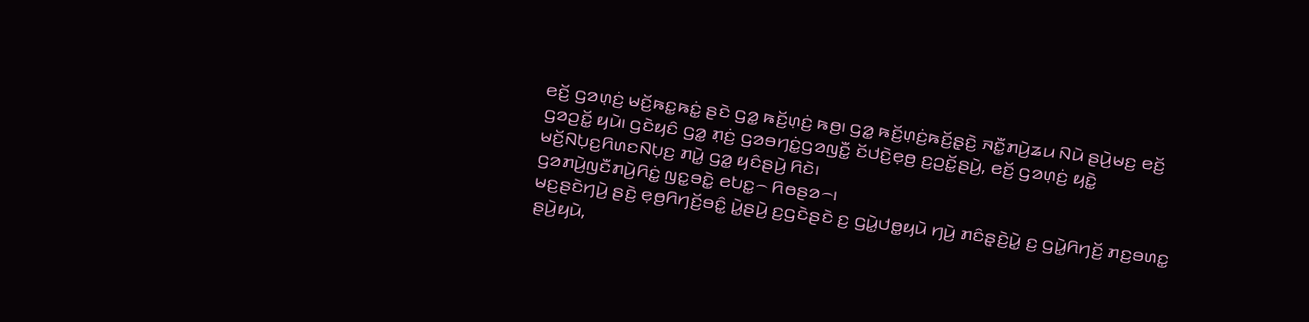ꤕꤢꤩ꤬ ꤞꤤꤛ꤫ꤢꤦ꤬ ꤗꤢꤩ꤬ꤒꤢ꤭ꤒꤢꤦ꤭ ꤔꤢꤧ ꤞꤤ꤭ ꤒꤢꤩ꤬ꤛ꤫ꤢꤦ꤬ ꤒꤥ꤬꤯ ꤞꤤ꤭ ꤒꤢꤩ꤬ꤛ꤫ꤢꤦ꤬ꤒꤢꤩ꤬ꤔ꤫ꤢꤧ꤬ ꤏꤢꤪ꤭ꤊꤣꤧ꤬ꤘꤣ ꤡꤣꤧ ꤔꤣꤧ꤬ꤗꤢ꤬ ꤕꤢꤩ꤬ ꤞꤤꤑꤢꤩ꤭ ꤟꤣꤧ꤯ ꤞꤢꤧꤟꤢꤨ ꤞꤤ꤭ ꤊ꤫ꤢꤦ꤬ ꤞꤤꤋꤚꤢꤦ꤭ꤞꤤꤜꤢꤪ꤭ ꤢꤩꤓꤢꤧ꤬ꤕ꤫ꤥ꤬ ꤢ꤬ꤑꤢꤩ꤭ꤔꤣꤧ꤬, ꤕꤢꤩ꤬ ꤞꤤꤛ꤫ꤢꤦ꤬ ꤟꤢꤧ꤭ ꤗꤢꤩ꤬ꤡꤝ꤫ꤢ꤬ꤖꤛꤢꤡꤝ꤫ꤢ꤬ ꤊꤣꤧ꤭ ꤞꤤ꤭ ꤟꤢꤨꤔꤣꤧ꤬ ꤖꤢꤧ꤯
ꤞꤤꤊꤣꤧ꤬ꤜꤢꤪꤊꤣꤧ꤬ꤖꤢꤦ꤭ ꤜꤢ꤭ꤋꤢꤧ꤭ ꤕꤝꤢ꤭꤮ ꤖꤥꤔꤤ꤮꤯
ꤗꤢ꤬ꤔꤢꤧꤚꤣꤧ꤬ ꤔꤢꤧ꤬ ꤕ꤫ꤥ꤬ꤖꤚꤢꤩ꤬ꤋꤢꤨ꤭ ꤣꤧ꤭ꤔꤣꤧ꤬ ꤢ꤬ꤞꤢꤧꤔꤢꤧ ꤢ꤬ ꤞꤣꤧ꤭ꤓꤥ꤭ꤟꤣꤧ ꤚꤣꤧ꤬ ꤊꤢꤨꤔ꤫ꤢꤧ꤬ꤣꤧ꤭ ꤢ꤬ ꤞꤣꤧ꤭ꤖꤚꤢꤩ꤬ ꤊꤢ꤬ꤋꤛꤢ꤭ ꤔꤣꤧ꤬ꤟꤣꤧ,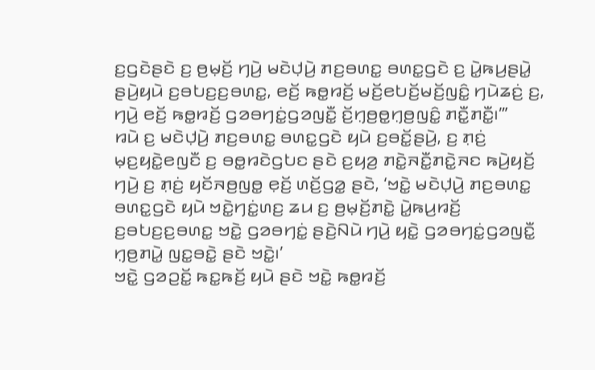ꤢ꤬ꤞꤢꤧꤔꤢꤧ ꤢ꤬ ꤥ꤬ꤗ꤫ꤢꤩ꤬ ꤚꤣꤧ꤬ ꤗꤢꤧꤓ꤫ꤣꤧ꤬ ꤊꤢ꤬ꤋꤛꤢ꤭ ꤋꤛꤢ꤭ꤞꤢꤧ ꤢ꤬ ꤣꤧ꤭ꤒꤣ꤬ꤔꤣꤧ꤭ ꤔꤣꤧ꤬ꤟꤣꤧ ꤢ꤬ꤋꤝꤢ꤬ꤢ꤬ꤋꤛꤢ꤭, ꤕꤢꤩ꤬ ꤒꤥ꤭ꤙꤢꤩ꤬ ꤗꤢꤩ꤬ꤕꤝꤢꤩ꤬ꤗꤢꤩ꤬ꤜꤢꤨ꤭ ꤚꤣꤧꤘꤢꤦ꤬ ꤢ꤬, ꤚꤣꤧ꤬ ꤕꤢꤩ꤬ ꤒꤥ꤭ꤙꤢꤩ꤬ ꤞꤤꤋꤚꤢꤦ꤭ꤞꤤꤜꤢꤪ꤭ ꤢꤩ꤬ꤚ꤫ꤥ꤬ꤥ꤭ꤚ꤫ꤥ꤬ꤜꤢꤨ꤭ ꤊꤢꤪ꤭ꤊꤢꤪ꤭꤯’”
ꤙꤣꤧ ꤢ꤬ ꤗꤢꤧꤓ꤫ꤣꤧ꤬ ꤊꤢ꤬ꤋꤛꤢ꤭ ꤋꤛꤢ꤭ꤞꤢꤧ ꤟꤣꤧ ꤢ꤬ꤋꤢꤩ꤭ꤔꤣꤧ꤬, ꤢ꤬ ꤊ꤫ꤢꤦ꤬ ꤗ꤫ꤢ꤬ꤟꤢꤧ꤭ꤕꤜꤢꤪ ꤢ꤬ ꤋꤥ꤭ꤙꤢꤧꤞꤝꤢ ꤔꤢꤧ ꤢ꤬ꤟꤤ꤬ ꤊꤢꤧ꤭ꤏꤢꤪ꤭ꤊꤢꤧ꤭ꤏꤢ ꤒꤣꤧ꤬ꤟꤢꤩ꤬ ꤚꤣꤧ꤬ ꤢ꤬ ꤊ꤫ꤢꤦ꤬ ꤟꤢꤩꤏꤥ꤬ꤜꤥ꤭ ꤕ꤫ꤢꤩ꤬ ꤛꤢꤩ꤬ꤞꤤ꤭ ꤔꤢꤧ, ‘ꤠꤢꤧ꤭ ꤗꤢꤧꤓ꤫ꤣꤧ꤬ ꤊꤢ꤬ꤋꤛꤢ꤭ ꤋꤛꤢ꤭ꤞꤢꤧ ꤟꤣꤧ ꤠꤢꤧ꤭ꤚꤢꤦ꤭ꤛꤢ꤬ ꤘꤣ ꤢ꤬ ꤥ꤬ꤗ꤫ꤢꤩ꤬ꤊꤢꤧ꤭ ꤣꤧ꤭ꤒꤣ꤬ꤙꤢꤩ꤬ ꤢ꤬ꤋꤝꤢ꤬ꤢ꤬ꤋꤛꤢ꤭ ꤠꤢꤧ꤭ ꤞꤤꤋꤚꤢꤦ꤭ ꤔꤢꤧ꤬ꤡꤣꤧ ꤚꤣꤧ꤬ ꤟꤢꤧ꤭ ꤞꤤꤋꤚꤢꤦ꤭ꤞꤤꤜꤢꤪ꤭ ꤚ꤫ꤥ꤬ꤊꤣꤧ꤭ ꤜꤢ꤭ꤋꤢꤧ꤭ ꤔꤢꤧ ꤠꤢꤧ꤭꤯’
ꤠꤢꤧ꤭ ꤞꤤꤑꤢꤩ꤭ ꤒꤢ꤭ꤒꤢꤩ꤬ ꤟꤣꤧ ꤔꤢꤧ ꤠꤢꤧ꤭ ꤒꤥ꤭ꤙꤢꤩ꤬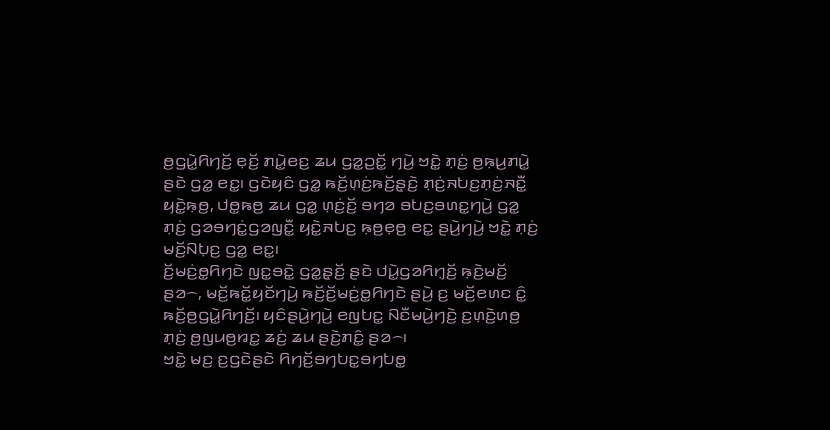ꤥ꤬ꤞꤣꤧ꤭ꤖꤚꤢꤩ꤬ ꤕ꤫ꤢꤩ꤬ ꤊꤣꤧ꤭ꤕꤢ꤬ ꤘꤣ ꤞꤤ꤭ꤑꤢꤩ꤭ ꤚꤣꤧ꤬ ꤠꤢꤧ꤭ ꤊ꤫ꤢꤦ꤬ ꤥ꤬ꤒ꤫ꤣ꤬ꤊꤣꤧ꤭ ꤔꤢꤧ ꤞꤤ꤭ ꤕꤢ꤭꤯ ꤞꤢꤧꤟꤢꤨ ꤞꤤ꤭ ꤒꤢꤩ꤬ꤛ꤫ꤢꤦ꤬ꤒꤢꤩ꤬ꤔ꤫ꤢꤧ꤬ ꤊ꤫ꤢꤦ꤬ꤏꤝꤢ꤬ꤊ꤫ꤢꤦ꤬ꤏꤢꤪ꤭ ꤟꤢꤧ꤭ꤒ꤫ꤥ꤬, ꤓꤥ꤭ꤒꤥ꤬ ꤘꤣ ꤞꤤ꤭ ꤛ꤫ꤢꤦ꤬ꤢꤩ꤬ ꤋꤚꤤ ꤋꤝꤢ꤬ꤋꤛꤢ꤭ꤚꤣꤧ꤬ ꤞꤤ꤭ ꤊ꤫ꤢꤦ꤬ ꤞꤤꤋꤚꤢꤦ꤭ꤞꤤꤜꤢꤪ꤭ ꤟꤢꤧ꤭ꤏꤝꤢ꤬ ꤒ꤫ꤥ꤬ꤕ꤫ꤥ꤬ ꤕꤢ꤭ ꤔꤣꤧ꤬ꤚꤣꤧ꤬ ꤠꤢꤧ꤭ ꤊ꤫ꤢꤦ꤬ ꤗꤢꤩ꤬ꤡꤝ꤫ꤢ꤬ ꤞꤤ꤭ ꤕꤢ꤭꤯
ꤢꤩ꤬ꤗꤢꤦ꤬ꤥ꤭ꤖꤚꤢꤧ ꤜꤢ꤭ꤋꤢꤧ꤭ ꤞꤤ꤭ꤔ꤫ꤢꤩ꤬ ꤔꤢꤧ ꤓꤣꤧ꤭ꤞꤤꤖꤚ꤫ꤢꤩ꤬ ꤒ꤫ꤢꤧ꤬ꤗꤢꤩ꤬ ꤔꤤ꤮, ꤗꤢꤩ꤬ꤒꤢꤩ꤭ꤟꤢꤩꤚꤣꤧ꤬ ꤒꤢꤩ꤬ꤢꤩ꤬ꤗꤢꤦ꤬ꤥ꤭ꤖꤚꤢꤧ ꤔꤣꤧ꤬ ꤢ꤬ ꤗꤢꤩ꤬ꤕꤛꤢ ꤢꤨ꤭ ꤒꤢꤩ꤬ꤥ꤬ꤞꤣꤧ꤭ꤖꤚꤢꤩ꤬꤯ ꤟꤢꤨꤔꤣꤧ꤬ꤚꤣꤧ꤬ ꤕꤜꤝꤢ꤭ ꤡꤢꤪꤗꤣꤧ꤬ꤚꤢꤧ꤬ ꤢ꤬ꤛ꤫ꤢꤧ꤬ꤛꤥ꤬ ꤊ꤫ꤢꤦ꤬ ꤥ꤬ꤜꤣꤥ꤬ꤙꤢ꤭ ꤘꤢꤦ꤬ ꤘꤣ ꤔꤢꤧ꤬ꤊꤢꤨ꤭ ꤔꤤ꤮꤯
ꤠꤢꤧ꤭ ꤗꤢ꤬ ꤢ꤬ꤞꤢꤧꤔꤢꤧ ꤖꤚꤢꤩ꤬ꤋꤚꤝꤢ꤭ꤋꤚꤝꤥ꤭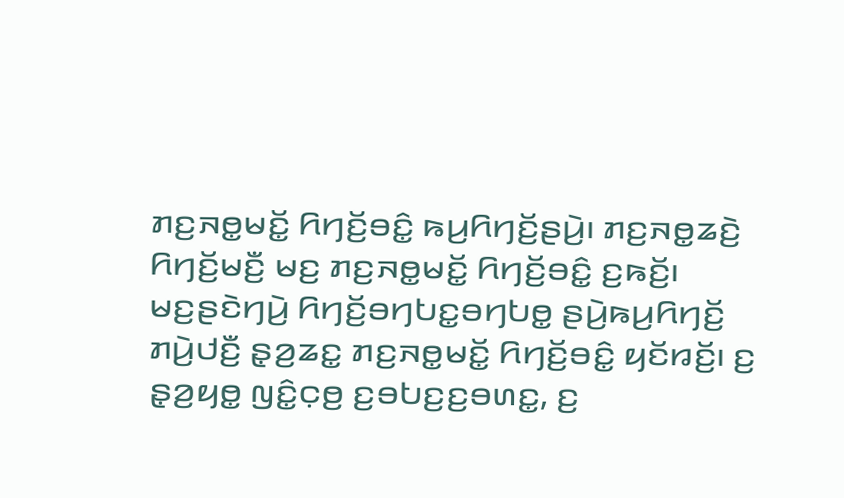ꤊꤢ꤬ꤏꤥ꤭ꤗꤢꤩ꤭ ꤖꤚꤢꤩ꤬ꤋꤢꤨ꤭ ꤒꤣ꤬ꤖꤚꤢꤩ꤬ꤔꤣꤧ꤬꤯ ꤊꤢ꤬ꤏꤥ꤭ꤘꤢꤧ꤬ ꤖꤚꤢꤩ꤬ꤗꤢꤪ꤬ ꤗꤢ꤬ ꤊꤢ꤬ꤏꤥ꤭ꤗꤢꤩ꤭ ꤖꤚꤢꤩ꤬ꤋꤢꤨ꤭ ꤢ꤬ꤒꤢꤩ꤬꤯ ꤗꤢ꤬ꤔꤢꤧꤚꤣꤧ꤬ ꤖꤚꤢꤩ꤬ꤋꤚꤝꤢ꤭ꤋꤚꤝꤥ꤭ ꤔꤣꤧ꤬ꤒꤣ꤬ꤖꤚꤢꤩ꤬ ꤊꤣꤧ꤬ꤓꤢꤪ꤬ ꤔ꤫ꤤ꤬ꤘꤢ꤭ ꤊꤢ꤬ꤏꤥ꤭ꤗꤢꤩ꤭ ꤖꤚꤢꤩ꤬ꤋꤢꤨ꤭ ꤟꤢꤩꤙꤢꤩ꤬꤯ ꤢ꤬ ꤔ꤫ꤤ꤬ꤟꤥ꤭ ꤜꤢꤨ꤭ꤍ꤫ꤥ꤬ ꤢ꤬ꤋꤝꤢ꤬ꤢ꤬ꤋꤛꤢ꤭, ꤢ꤬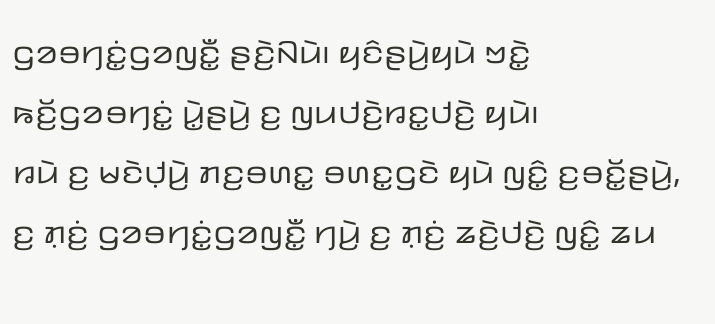ꤞꤤꤋꤚꤢꤦ꤭ꤞꤤꤜꤢꤪ꤭ ꤔꤢꤧ꤬ꤡꤣꤧ꤯ ꤟꤢꤨꤔꤣꤧ꤬ꤟꤣꤧ ꤠꤢꤧ꤭ ꤒꤢꤩ꤬ꤞꤤꤋꤚꤢꤦ꤭ ꤣꤧ꤭ꤔꤣꤧ꤬ ꤢ꤬ ꤜꤣꤓꤢꤧ꤬ꤙꤢ꤭ꤓꤢꤧ꤬ ꤟꤣꤧ꤯
ꤙꤣꤧ ꤢ꤬ ꤗꤢꤧꤓ꤫ꤣꤧ꤬ ꤊꤢ꤬ꤋꤛꤢ꤭ ꤋꤛꤢ꤭ꤞꤢꤧ ꤟꤣꤧ ꤜꤢꤨ꤭ ꤢ꤬ꤋꤢꤩ꤭ꤔꤣꤧ꤬, ꤢ꤬ ꤊ꤫ꤢꤦ꤬ ꤞꤤꤋꤚꤢꤦ꤭ꤞꤤꤜꤢꤪ꤭ ꤚꤣꤧ꤬ ꤢ꤬ ꤊ꤫ꤢꤦ꤬ ꤘꤢꤧ꤬ꤓꤢꤧ꤬ ꤜꤢꤨ꤭ ꤘꤣ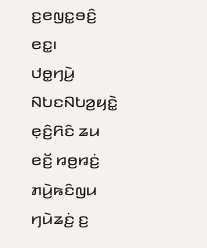ꤢ꤬ꤕꤜꤢ꤭ꤋꤢꤨ꤬ ꤕꤢ꤭꤯
ꤓꤥ꤭ꤚꤣꤧ꤬ ꤡꤝꤢꤡꤝꤤ꤬ꤟꤢꤧ꤭ ꤕ꤫ꤢꤨ꤬ꤖꤢꤨ ꤘꤣ ꤕꤢꤩ꤬ ꤙꤥ꤬ꤙꤢꤦ꤬ ꤊꤣꤧ꤬ꤒꤢꤨꤜꤣ ꤚꤣꤧꤘꤢꤦ꤬ ꤢ꤬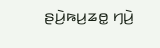ꤔꤣꤧ꤬ꤒꤣ꤬ꤘꤥ꤭ ꤚꤣꤧ꤬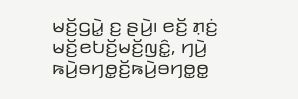ꤗꤢꤩ꤬ꤞꤣꤧ꤭ ꤢ꤬ ꤔꤣꤧ꤬꤯ ꤕꤢꤩ꤬ ꤊ꤫ꤢꤦ꤬ ꤗꤢꤩ꤬ꤕꤝꤢꤩ꤬ꤗꤢꤩ꤬ꤜꤢꤨ꤭, ꤚꤣꤧ꤬ ꤒꤣꤧ꤬ꤋꤚꤥ꤭ꤢꤩ꤬ꤒꤣꤧ꤬ꤋꤚꤥ꤭ꤥ꤭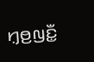ꤚ꤫ꤥ꤬ꤜꤢꤪ꤭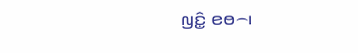ꤜꤢꤨ꤭ ꤕꤥ꤮꤯